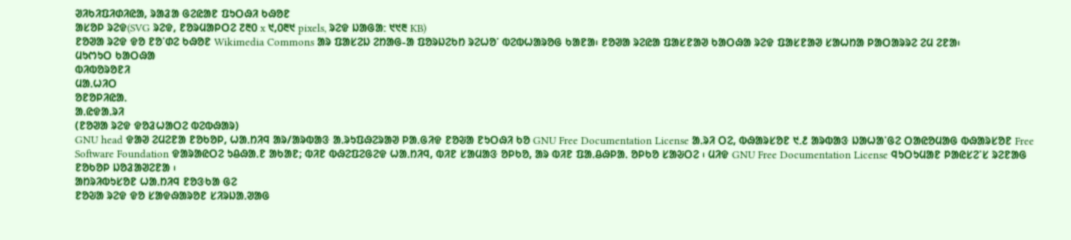ᱣᱤᱠᱤᱯᱤᱰᱤᱭᱟ, ᱨᱟᱲᱟ ᱜᱮᱭᱟᱱ ᱯᱩᱛᱷᱤ ᱠᱷᱚᱱ
ᱟᱥᱚᱞ ᱨᱮᱫ(SVG ᱨᱮᱫ, ᱱᱚᱨᱢᱟᱞᱛᱮ ᱗᱓᱐ x ᱑,᱐᱓᱑ pixels, ᱨᱮᱫ ᱡᱟᱜᱟ: ᱑᱑᱓ KB)
ᱱᱚᱣᱟ ᱨᱮᱫ ᱫᱚ ᱱᱚᱸᱰᱮ ᱠᱷᱚᱱ Wikimedia Commons ᱟᱨ ᱯᱟᱥᱮᱡ ᱮᱴᱟᱜ-ᱟ ᱯᱚᱨᱡᱮᱠᱴ ᱨᱮᱦᱚᱸ ᱵᱮᱵᱦᱟᱨᱚᱜ ᱠᱟᱱᱟ᱾ ᱱᱚᱣᱟ ᱨᱮᱭᱟ ᱯᱟᱥᱱᱟᱣ ᱠᱟᱛᱷᱟ ᱨᱮᱫ ᱯᱟᱥᱱᱟᱣ ᱥᱟᱦᱴᱟ ᱞᱟᱛᱟᱨᱨᱮ ᱮᱢ ᱮᱱᱟ᱾
ᱢᱩᱬᱩᱛ ᱠᱟᱛᱷᱟ
ᱵᱤᱵᱚᱨᱚᱱᱤ
ᱢᱟᱹᱦᱤᱛ
ᱚᱱᱚᱞᱤᱭᱟᱹ
ᱟᱹᱭᱫᱟᱹᱨᱤ
(ᱱᱚᱣᱟ ᱨᱮᱫ ᱫᱚᱲᱦᱟᱛᱮ ᱵᱮᱵᱷᱟᱨ)
GNU head ᱫᱟᱣ ᱮᱢᱮᱱᱟ ᱱᱚᱠᱚᱞ, ᱦᱟᱹᱴᱤᱧ ᱟᱨ/ᱟᱨᱵᱟᱝ ᱟᱹᱨᱩᱯᱷᱮᱨᱟᱣ ᱞᱟᱹᱜᱤᱫ ᱱᱚᱶᱟ ᱱᱩᱛᱷᱤ ᱠᱚ GNU Free Documentation License ᱟᱹᱨᱤ ᱛᱮ, ᱵᱷᱟᱨᱥᱚᱱ ᱑.᱒ ᱟᱨᱵᱟᱝ ᱡᱟᱦᱟᱸᱜᱮ ᱛᱟᱭᱚᱢᱟᱜ ᱵᱷᱟᱨᱥᱚᱱ Free Software Foundation ᱫᱟᱨᱟᱭᱛᱮ ᱩᱪᱷᱟᱹᱱ ᱟᱠᱟᱱ; ᱵᱤᱱ ᱵᱷᱮᱯᱮᱜᱮᱫ ᱦᱟᱹᱴᱤᱧ, ᱵᱤᱱ ᱥᱟᱢᱟᱝ ᱚᱞᱠᱚ, ᱟᱨ ᱵᱤᱱ ᱯᱟᱹᱪᱷᱞᱟᱹ ᱚᱞᱠᱚ ᱥᱟᱶᱛᱮ ᱾ ᱢᱤᱫ GNU Free Documentation License ᱧᱩᱛᱩᱢᱟᱱ ᱞᱟᱭᱥᱮᱸᱥ ᱨᱮᱱᱟᱜ ᱱᱚᱠᱚᱞ ᱡᱚᱲᱟᱣᱮᱱᱟ ᱾
ᱟᱴᱨᱤᱵᱩᱥᱚᱱ ᱦᱟᱹᱴᱤᱧ ᱱᱚᱝᱠᱟ ᱜᱮ
ᱱᱚᱶᱟ ᱨᱮᱫ ᱫᱚ ᱥᱟᱫᱷᱟᱨᱚᱱ ᱥᱤᱨᱡᱟᱹᱣᱟᱜ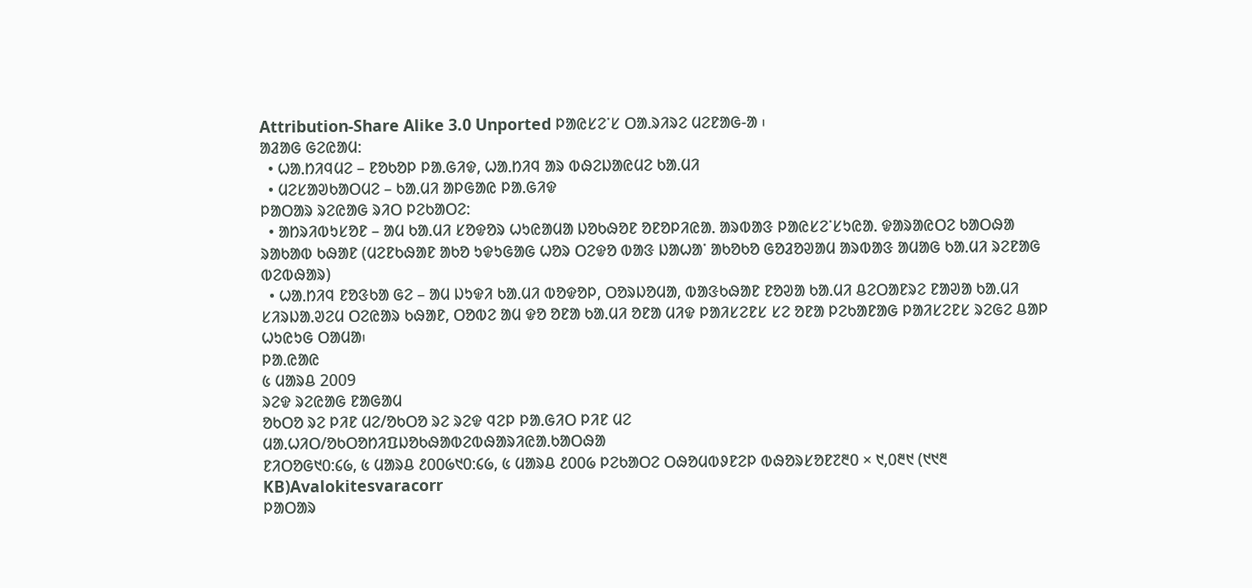Attribution-Share Alike 3.0 Unported ᱞᱟᱭᱥᱮᱸᱥ ᱛᱟᱹᱨᱤᱨᱮ ᱢᱮᱱᱟᱜ-ᱟ ᱾
ᱟᱲᱟᱜ ᱜᱮᱭᱟᱢ:
  • ᱦᱟᱹᱴᱤᱧᱢᱮ – ᱱᱚᱠᱚᱞ ᱞᱟᱹᱜᱤᱫ, ᱦᱟᱹᱴᱤᱧ ᱟᱨ ᱵᱷᱮᱡᱟᱭᱢᱮ ᱠᱟᱹᱢᱤ
  • ᱢᱮᱥᱟᱣᱠᱟᱛᱢᱮ – ᱠᱟᱹᱢᱤ ᱟᱞᱜᱟᱭ ᱞᱟᱹᱜᱤᱫ
ᱞᱟᱛᱟᱨ ᱨᱮᱭᱟᱜ ᱨᱤᱛ ᱞᱮᱠᱟᱛᱮ:
  • ᱟᱴᱨᱤᱵᱩᱥᱚᱱ – ᱟᱢ ᱠᱟᱹᱢᱤ ᱥᱚᱫᱚᱨ ᱦᱩᱭᱟᱢᱟ ᱡᱚᱠᱷᱚᱱ ᱚᱱᱚᱞᱤᱭᱟᱹ ᱟᱨᱵᱟᱝ ᱞᱟᱭᱥᱮᱸᱥᱩᱭᱟᱹ ᱫᱟᱨᱟᱭᱛᱮ ᱠᱟᱛᱷᱟ ᱨᱟᱠᱟᱵ ᱠᱷᱟᱱ (ᱢᱮᱱᱠᱷᱟᱱ ᱟᱠᱚ ᱩᱫᱩᱜᱟᱜ ᱦᱚᱨ ᱛᱮᱫᱚ ᱵᱟᱝ ᱡᱟᱦᱟᱸ ᱟᱠᱚᱠᱚ ᱜᱚᱲᱚᱣᱟᱢ ᱟᱨᱵᱟᱝ ᱟᱢᱟᱜ ᱠᱟᱹᱢᱤ ᱨᱮᱱᱟᱜ ᱵᱮᱵᱷᱟᱨ)
  • ᱦᱟᱹᱴᱤᱧ ᱱᱚᱝᱠᱟ ᱜᱮ – ᱟᱢ ᱡᱩᱫᱤ ᱠᱟᱹᱢᱤ ᱵᱚᱫᱚᱞ, ᱛᱚᱨᱡᱚᱢᱟ, ᱵᱟᱝᱠᱷᱟᱱ ᱱᱚᱣᱟ ᱠᱟᱹᱢᱤ ᱪᱮᱛᱟᱱᱨᱮ ᱱᱟᱣᱟ ᱠᱟᱹᱢᱤ ᱥᱤᱨᱡᱟᱹᱣᱮᱢ ᱛᱮᱭᱟᱨ ᱠᱷᱟᱱ, ᱛᱚᱵᱮ ᱟᱢ ᱫᱚ ᱚᱱᱟ ᱠᱟᱹᱢᱤ ᱚᱱᱟ ᱢᱤᱫ ᱞᱟᱤᱥᱮᱱᱥ ᱥᱮ ᱚᱱᱟ ᱞᱮᱠᱟᱱᱟᱜ ᱞᱟᱤᱥᱮᱱᱥ ᱨᱮᱜᱮ ᱪᱟᱞ ᱦᱩᱭᱩᱜ ᱛᱟᱢᱟ᱾
ᱞᱟ.ᱭᱟᱭ
᱕ ᱢᱟᱨᱪ 2009
ᱨᱮᱫ ᱨᱮᱭᱟᱜ ᱱᱟᱜᱟᱢ
ᱚᱠᱛᱚ ᱨᱮ ᱞᱤᱱ ᱢᱮ/ᱚᱠᱛᱚ ᱨᱮ ᱨᱮᱫ ᱧᱮᱞ ᱞᱟᱹᱜᱤᱛ ᱞᱤᱱ ᱢᱮ
ᱢᱟᱹᱦᱤᱛ/ᱚᱠᱛᱚᱴᱤᱯᱡᱚᱠᱷᱟᱵᱮᱵᱷᱟᱨᱤᱭᱟᱹᱠᱟᱛᱷᱟ
ᱱᱤᱛᱚᱜ᱑᱐:᱔᱙, ᱕ ᱢᱟᱨᱪ ᱒᱐᱐᱙᱑᱐:᱔᱙, ᱕ ᱢᱟᱨᱪ ᱒᱐᱐᱙ ᱞᱮᱠᱟᱛᱮ ᱛᱷᱚᱢᱵᱽᱱᱮᱞ ᱵᱷᱚᱨᱥᱚᱱ᱗᱓᱐ × ᱑,᱐᱓᱑ (᱑᱑᱓ KB)Avalokitesvaracorr
ᱞᱟᱛᱟᱨ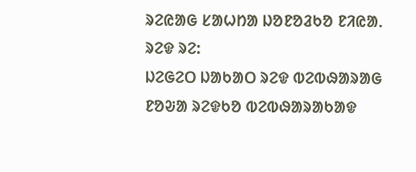ᱨᱮᱭᱟᱜ ᱥᱟᱦᱴᱟ ᱡᱚᱱᱚᱲᱠᱚ ᱱᱤᱭᱟᱹ ᱨᱮᱫ ᱨᱮ:
ᱡᱮᱜᱮᱛ ᱡᱟᱠᱟᱛ ᱨᱮᱫ ᱵᱮᱵᱷᱟᱨᱟᱜ
ᱱᱚᱶᱟ ᱨᱮᱫᱠᱚ ᱵᱮᱵᱷᱟᱨᱟᱠᱟᱫ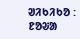ᱣᱤᱠᱤᱠᱚ :
ᱱᱚᱶᱟ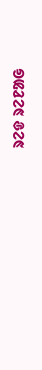ᱨᱮᱫ ᱨᱮᱱᱟᱜ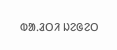ᱵᱟᱹᱲᱛᱤ ᱡᱮᱜᱮᱛ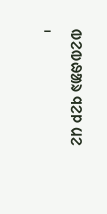ᱵᱮᱵᱷᱟᱨ ᱧᱮᱞ ᱢᱮ ᱾